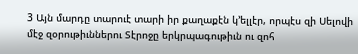3 Այն մարդը տարուէ տարի իր քաղաքէն կ’ելլէր, որպէս զի Սելովի մէջ զօրութիւններու Տէրոջը երկրպագութիւն ու զոհ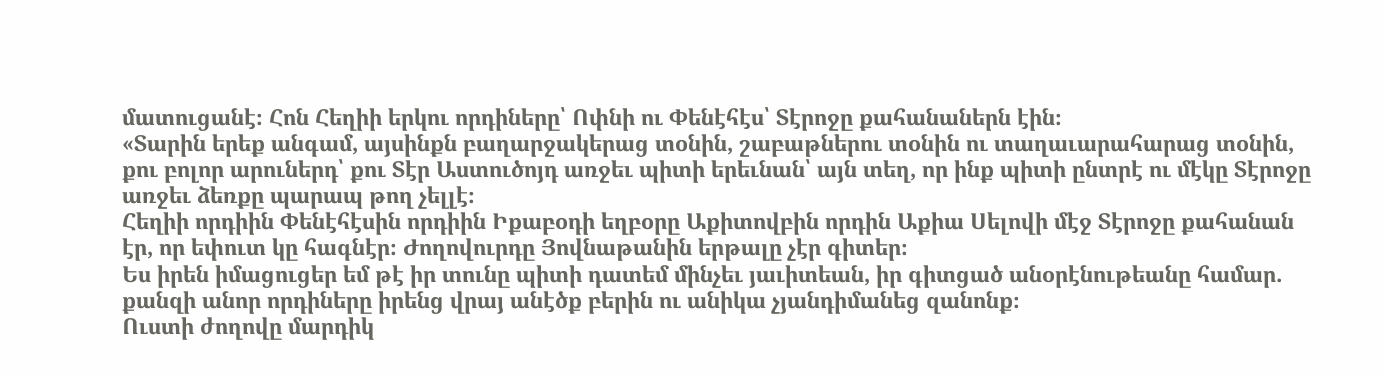մատուցանէ։ Հոն Հեղիի երկու որդիները՝ Ոփնի ու Փենէհէս՝ Տէրոջը քահանաներն էին։
«Տարին երեք անգամ, այսինքն բաղարջակերաց տօնին, շաբաթներու տօնին ու տաղաւարահարաց տօնին, քու բոլոր արուներդ՝ քու Տէր Աստուծոյդ առջեւ պիտի երեւնան՝ այն տեղ, որ ինք պիտի ընտրէ ու մէկը Տէրոջը առջեւ ձեռքը պարապ թող չելլէ։
Հեղիի որդիին Փենէհէսին որդիին Իքաբօդի եղբօրը Աքիտովբին որդին Աքիա Սելովի մէջ Տէրոջը քահանան էր, որ եփուտ կը հագնէր։ Ժողովուրդը Յովնաթանին երթալը չէր գիտեր։
Ես իրեն իմացուցեր եմ թէ իր տունը պիտի դատեմ մինչեւ յաւիտեան, իր գիտցած անօրէնութեանը համար. քանզի անոր որդիները իրենց վրայ անէծք բերին ու անիկա չյանդիմանեց զանոնք։
Ուստի ժողովը մարդիկ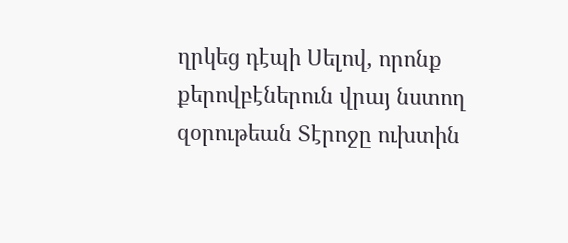ղրկեց դէպի Սելով, որոնք քերովբէներուն վրայ նստող զօրութեան Տէրոջը ուխտին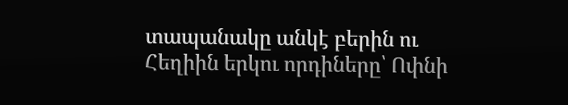տապանակը անկէ բերին ու Հեղիին երկու որդիները՝ Ոփնի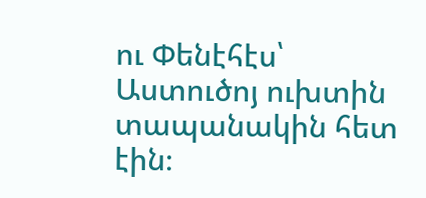ու Փենէհէս՝ Աստուծոյ ուխտին տապանակին հետ էին։